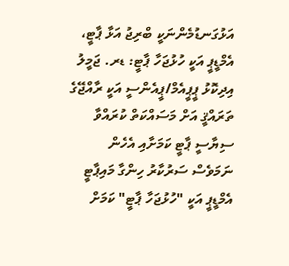އަޅުގަނޑުމެންނަކީ ބްރިޖު އަޅާ ޕާޓީ، އެމްޑީޕީ އަކީ ހުޅުޖަހާ ޕާޓީ: ޑރ. ޖަމީލު
އިދިކޮޅު ޕީޕީއެމް/ޕީއެންސީ އަކީ ރާއްޖޭގެ ތަރައްޤީ އަށް މަސައްކަތް ކުރައްވާ ސިޔާސީ ޕާޓީ ކަމަށާއި އެހެން ނަމަވެސް ސަރުކާރު ހިންގާ މައިޕާޓީ އެމްޑީޕީ އަކީ "ހުޅުޖަހާ ޕާޓީ" ކަމަށް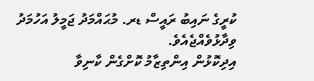ކުރީގެ ނައިބު ރައީސް ޑރ. މުޙައްމަދު ޖަމީލު އަހުމަދު ވިދާޅުވެއްޖެއެވެ.
އިދިކޮޅުން އިންތިޒާމު ކޮށްގެން ކާނިވާ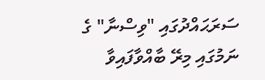ސަރަޙައްދުގައި "ވިސްނާ" ގެ ނަމުގައި މިރޭ ބާއްވާފައިވާ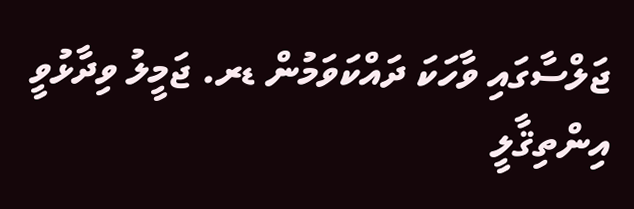ޖަލްސާގައި ވާހަކަ ދައްކަވަމުން ޑރ. ޖަމީލު ވިދާޅުވީ އިންތިޤާލީ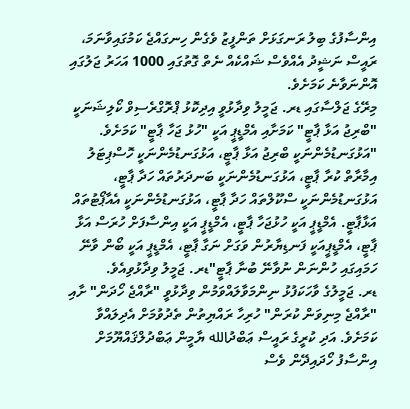އިންސާފުގެ ބިލު ރަނގަޅަށް ތަންފީޒު ވެގެން ހިނގައްޖެ ކަމުގައިވާނަމަ، ރައީސް ނަޝީދު އެއްވެސް ޝައްކެއް ނެތް ގޮތުގައި 1000 އަހަރު ޖަލުގައި އޮންނަވާނެ ކަމަށެވެ.
މިރޭގެ ޖަލްސާގައި ޑރ. ޖަމީލު ވިދާޅުވީ އިދިކޮޅު ޕްރޮގްރެސިވް ކޯލިޝަނަކީ "ބްރިޖު އަޅާ ޕާޓީ" ކަމަށާއި އެމްޑީޕީ އަކީ "ހުޅު ޖަހާ ޕާޓީ" ކަމަށެވެ.
"އަޅުގަނޑުމެންނަކީ ބްރިޖު އަޅާ ޕާޓީ، އަޅުގަނޑުމެންނަކީ ހޮސްޕިޓަލު އިމާރާތް ކުރާ ޕާޓީ، އަޅުގަނޑުމެންނަކީ ބަނދަރުތައް ހަދާ ޕާޓީ، އަޅުގަނޑުމެންނަކީ ސްކޫލްތައް ހަދާ ޕާޓީ، އަޅުގަނޑުމެންނަކީ އެއާޕޯޓުތައް އަޅާޕާޓީ. އެމްޑީޕީ އަކީ ހުޅުޖަހާ ޕާޓީ، އެމްޑީޕީ އަކީ އިންސާފަށް ހުރަސް އަޅާ ޕާޓީ، އެމްޑީޕީއަކީ ފަނޑިޔާރުން ވަގަށް ނަގާ ޕާޓީ، އެމްޑީޕީ އަކީ ބޯން ވާނޭ ހަމައިގައި ހުންނަން ނުވާނޭ ބުނާ ޕާޓީ"ޑރ. ޖަމީލު ވިދާޅުވިއެވެ.
ޑރ. ޖަމީލުގެ ވާހަކަފުޅު ނިންމަވާލައްވަމުން ވިދާޅުވީ "ރާއްޖެ ހޯދަން" ށާއި "ރާއްޖެ މިނިވަން ކުރަން" ހުރިހާ ރައްޔިތުން ތެދުވުމަށް އެދިލައްވާ ކަމަށެވެ. އަދި ކުރީގެ ރައީސް ޢަބްދުالله ޔާމީން ޢަބްދުލްޤައްޔޫމަށް އިންސާފު ހޯދައިދޭން ވެސް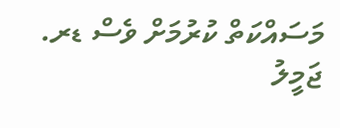މަސައްކަތް ކުރުމަށް ވެސް ޑރ. ޖަމީލު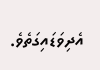އެދިވަޑައިގަތެވެ.